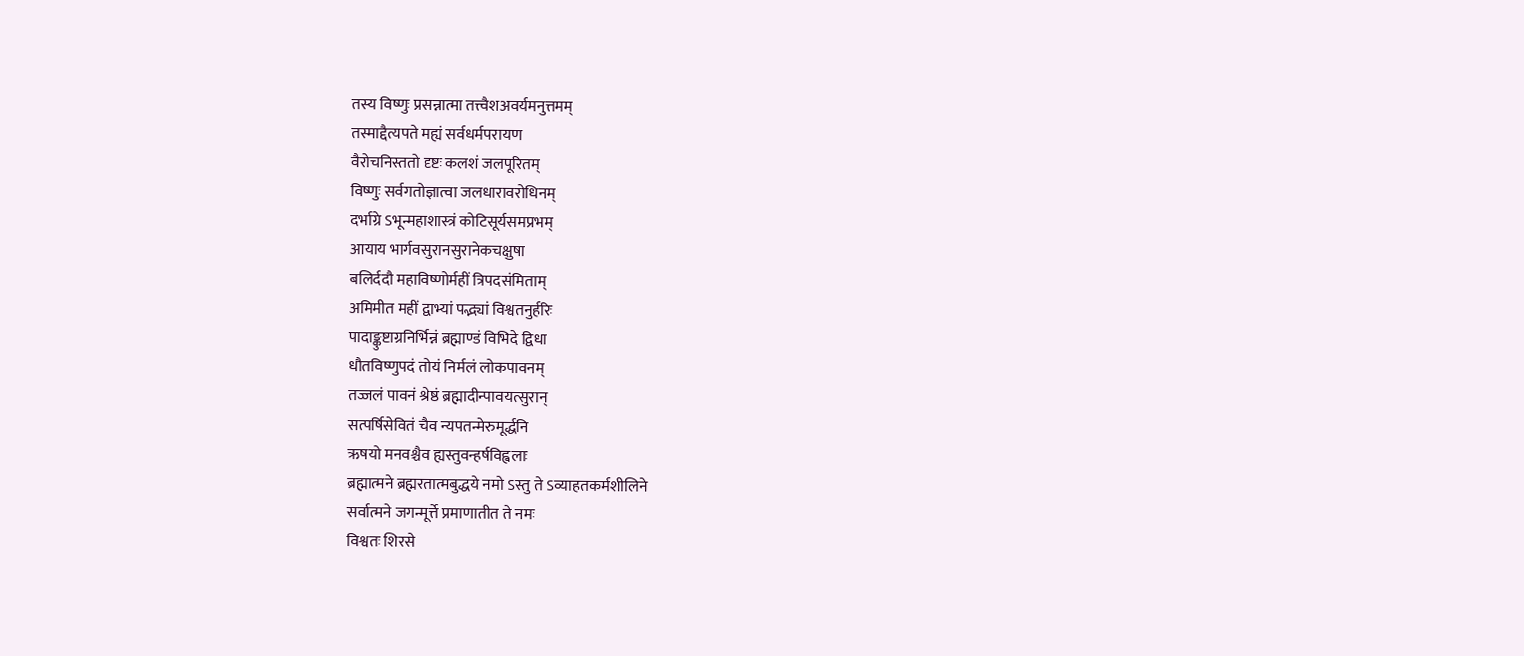तस्य विष्णुः प्रसन्नात्मा तत्त्वैशअवर्यमनुत्तमम्
तस्माद्दैत्यपते मह्यं सर्वधर्मपरायण
वैरोचनिस्ततो दृष्टः कलशं जलपूरितम्
विष्णुः सर्वगतोज्ञात्वा जलधारावरोधिनम्
दर्भाग्रे ऽभून्महाशास्त्रं कोटिसूर्यसमप्रभम्
आयाय भार्गवसुरानसुरानेकचक्षुषा
बलिर्ददौ महाविष्णोर्महीं त्रिपदसंमिताम्
अमिमीत महीं द्वाभ्यां पद्भ्यां विश्वतनुर्हरिः
पादाङ्कुष्टाग्रनिर्भिन्नं ब्रह्माण्डं विभिदे द्विधा
धौतविष्णुपदं तोयं निर्मलं लोकपावनम्
तज्जलं पावनं श्रेष्ठं ब्रह्मादीन्पावयत्सुरान्
सत्पर्षिसेवितं चैव न्यपतन्मेरुमूर्द्धनि
ऋषयो मनवश्चैव ह्यस्तुवन्हर्षविह्वलाः
ब्रह्मात्मने ब्रह्मरतात्मबुद्धये नमो ऽस्तु ते ऽव्याहतकर्मशीलिने
सर्वात्मने जगन्मूर्त्ते प्रमाणातीत ते नमः
विश्वतः शिरसे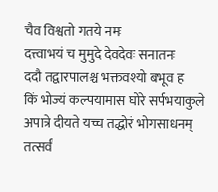चैव विश्वतो गतये नमः
दत्त्वाभयं च मुमुदे देवदेवः सनातनः
ददौ तद्वारपालश्च भक्तवश्यो बभूव ह
किं भोज्यं कल्पयामास घोरे सर्पभयाकुले
अपात्रे दीयते यच्च तद्धोरं भोगसाधनम्
तत्सर्वं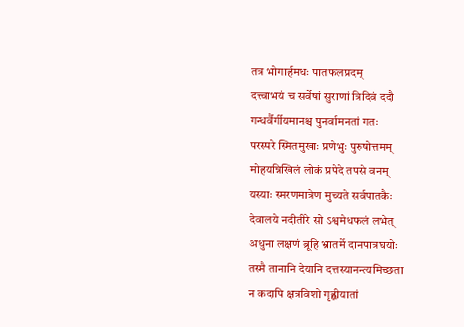तत्र भोगार्हमधः पातफलप्रदम्
दत्त्वाभयं च सर्वेषां सुराणां त्रिदिवं ददौ
गन्धर्वैर्गीयमानश्च पुनर्वामनतां गतः
परस्परे स्मितमुखाः प्रणेभुः पुरुषोत्तमम्
मोहयन्निखिलं लोकं प्रपेदे तपसे वनम्
यस्याः स्मरणमात्रेण मुच्यते सर्वपातकैः
देवालये नदीतीरे सो ऽश्वमेधफलं लभेत्
अधुना लक्षणं ब्रूहि भ्रातर्मे दानपात्रघयोः
तस्मै तानानि देयानि दत्तस्यानन्त्यमिच्छता
न कदापि क्षत्रविशो गृह्णीयातां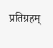प्रतिग्रहम्